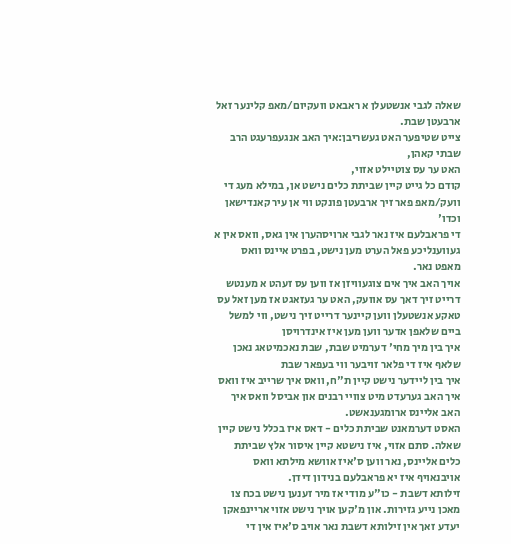שאלה לגבי אנשטעלן א ראבאט וועקיום/מאפ קלינער זאל ארבעטן שבת.
צייט שטיפער האט געשריבן:איך האב אנגעפרעגט הרב שבתי קאהן,
האט ער עס צוטיילט אזוי,
קודם כל גייט קיין שביתת כלים נישט אן, במילא מעג די וועק/מאפ פאר זיך ארבעטן פונקט ווי אן עיר קאנדישאן וכדו'
די פראבלעם איז נאר לגבי ארויסהערן אין גאס, וואס אין א געווענליכע פאל הערט מען נישט, בפרט איינס וואס מאפט נאר.
אויך האב איך אים צוגעוויזן אז ווען עס זעהט א מענטש דרייט זיך דאך עס אוועק, האט ער געזאגט אז מען זאל עס טאקע אנשטעלן ווען קיינער דרייט זיך נישט, ווי למשל ביים שלאפן אדער ווען מען איז אינדרויסן
איך בין מיך מחי' דערמיט שבת, שבת נאכמיטאג נאכן שלאף איז די פלאר זויבער ווי בעפאר שבת
איך בין ליידער נישט קיין ת"ח, וואס איך שרייב איז וואס איך האב גערעדט מיט צוויי רבנים און אביסל וואס איך האב אליינס ארומגענאשט.
האסט דערמאנט שביתת כלים - דאס איז בכלל נישט קיין שאלה. סתם אזוי, איז נישטא קיין איסור אלץ שביתת כלים אליינס, נאר ווען ס'איז אוושא מילתא וואס אויבנאויף איז יא פראבלעם בנידון דידן.
זילותא דשבת - כו"ע מודי אז מיר זענען נישט בכח צו מאכן נייע גזירות. און מ'קען אויך נישט אזוי אריינפאקן יעדע זאך אין זילותא דשבת נאר אויב ס'איז אין די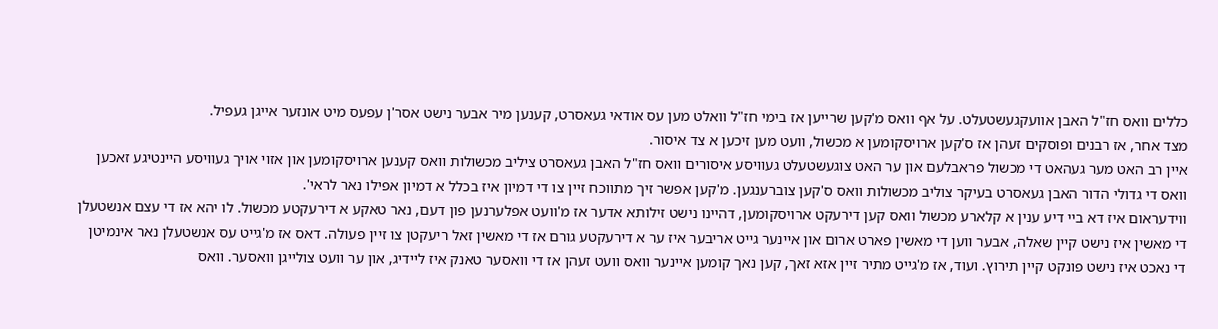כללים וואס חז"ל האבן אוועקגעשטעלט. על אף וואס מ'קען שרייען אז בימי חז"ל וואלט מען עס אודאי געאסרט, קענען מיר אבער נישט אסר'ן עפעס מיט אונזער אייגן געפיל.
מצד אחר, אז רבנים ופוסקים זעהן אז ס'קען ארויסקומען א מכשול, וועט מען זיכען א צד איסור.
איין רב האט מער געהאט די מכשול פראבלעם און ער האט צוגעשטעלט געוויסע איסורים וואס חז"ל האבן געאסרט ציליב מכשולות וואס קענען ארויסקומען און אזוי אויך געוויסע היינטיגע זאכען וואס די גדולי הדור האבן געאסרט בעיקר צוליב מכשולות וואס ס'קען צוברענגען. מ'קען אפשר זיך מתווכח זיין צו די דמיון איז בכלל א דמיון אפילו נאר לראי'.
ווידעראום איז דא ביי דיע ענין א קלארע מכשול וואס קען דירעקט ארויסקומען, דהיינו נישט זילותא אדער אז מ'וועט אפלערנען פון דעם, נאר טאקע א דירעקטע מכשול. לו יהא אז די עצם אנשטעלן די מאשין איז נישט קיין שאלה, אבער ווען די מאשין פארט ארום און איינער גייט אריבער איז ער א דירעקטע גורם אז די מאשין זאל ריעקטן צו זיין פעולה. דאס אז מ'גייט עס אנשטעלן נאר אינמיטן די נאכט איז נישט פונקט קיין תירוץ. ועוד, אז מ'גייט מתיר זיין אזא זאך, קען נאך קומען איינער וואס וועט זעהן אז די וואסער טאנק איז ליידיג, און ער וועט צולייגן וואסער. וואס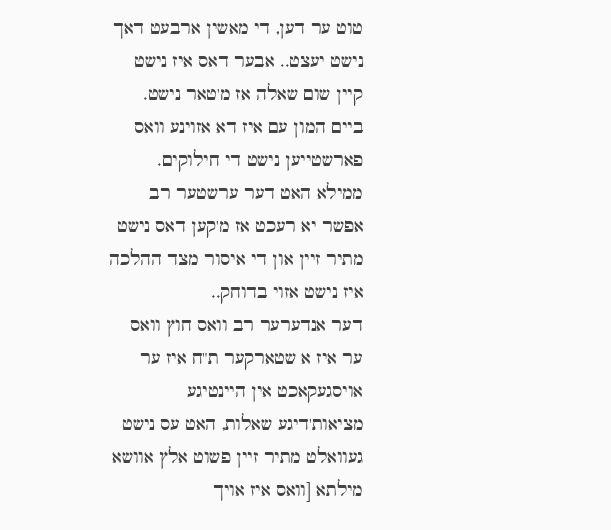טוט ער דען, די מאשין ארבעט דאך נישט יעצט.. אבער דאס איז נישט קיין שום שאלה אז מ'טאר נישט. ביים המון עם איז דא אזוינע וואס פארשטייען נישט די חילוקים.
ממילא האט דער ערשטער רב אפשר יא רעכט אז מ'קען דאס נישט מתיר זיין און די איסור מצד ההלכה איז נישט אזוי בדוחק..
דער אנדערער רב וואס חוץ וואס ער איז א שטארקער ת"ח איז ער אויסגעקאכט אין היינטיגע מציאות'דיגע שאלות, האט עס נישט געוואלט מתיר זיין פשוט אלץ אוושא מילתא [וואס איז אויך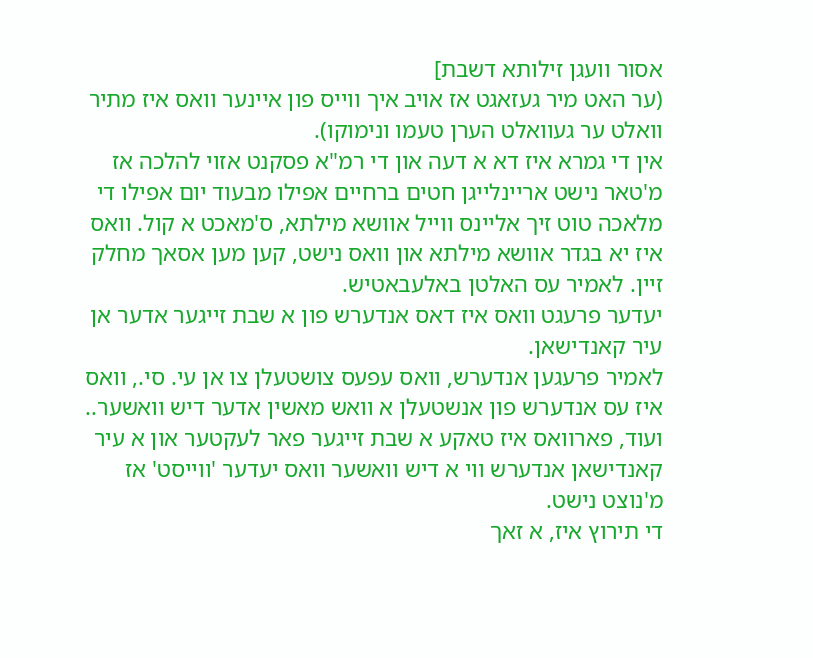אסור וועגן זילותא דשבת]
(ער האט מיר געזאגט אז אויב איך ווייס פון איינער וואס איז מתיר וואלט ער געוואלט הערן טעמו ונימוקו).
אין די גמרא איז דא א דעה און די רמ"א פסקנט אזוי להלכה אז מ'טאר נישט אריינלייגן חטים ברחיים אפילו מבעוד יום אפילו די מלאכה טוט זיך אליינס ווייל אוושא מילתא, ס'מאכט א קול. וואס איז יא בגדר אוושא מילתא און וואס נישט, קען מען אסאך מחלק זיין. לאמיר עס האלטן באלעבאטיש.
יעדער פרעגט וואס איז דאס אנדערש פון א שבת זייגער אדער אן עיר קאנדישאן.
לאמיר פרעגען אנדערש, וואס עפעס צושטעלן צו אן עי. סי., וואס איז עס אנדערש פון אנשטעלן א וואש מאשין אדער דיש וואשער..
ועוד, פארוואס איז טאקע א שבת זייגער פאר לעקטער און א עיר קאנדישאן אנדערש ווי א דיש וואשער וואס יעדער 'ווייסט' אז מ'נוצט נישט.
די תירוץ איז, א זאך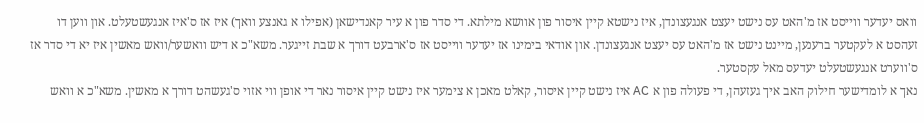וואס יעדער ווייסט אז מ'האט עס נישט יעצט אנגעצונדן, איז נישטא קיין איסור פון אוושא מילתא. די סדר פון א עיר קאנדישאן (אפילו א גאנצע וואך) איז אז ס'איז אנגעשטעלט. און ווען דו זעהסט א לעקטער ברענען, מיינט נישט אז מ'האט עס יעצט אנגעצונדן. און אודאי בימינו אז יעדער ווייסט אז ס'ארבעט דורך א שבת זייגער. משא"כ א דיש וואשער/וואש מאשין איז יא די סדר אז ס'ווערט אנגעשטעלט יעדעס מאל עקסטער.
נאך א לומדישער חילוק האב איך געזעהן, די פעולה פון א AC איז נישט קיין איסור, קאלט מאכן א צימער איז נישט קיין איסור נאר די אופן ווי אזוי ס'געשהט דורך א מאשין. משא"כ א וואש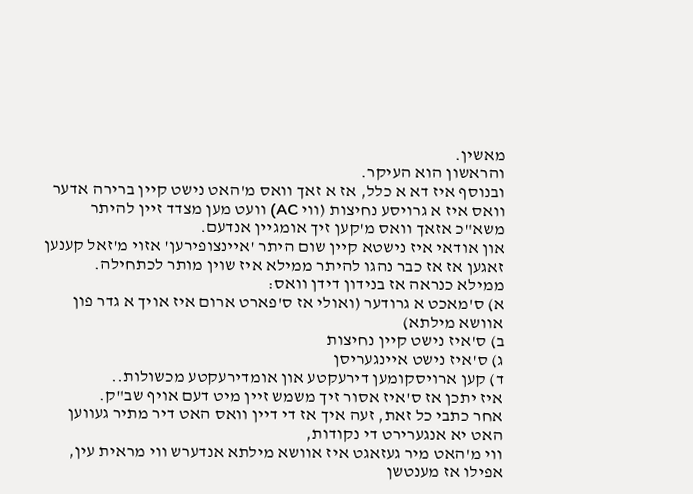מאשין.
והראשון הוא העיקר.
ובנוסף איז דא א כלל, אז א זאך וואס מ'האט נישט קיין ברירה אדער וואס איז א גרויסע נחיצות (ווי AC) וועט מען מצדד זיין להיתר משא"כ אזאך וואס מ'קען זיך אומגיין אנדעם.
און אודאי איז נישטא קיין שום היתר 'איינצופירען' אזוי מ'זאל קענען זאגען אז אז כבר נהגו להיתר ממילא איז שוין מותר לכתחילה.
ממילא כנראה אז בנידון דידן וואס:
א) ס'מאכט א גרודער (ואולי אז ס'פארט ארום איז אויך א גדר פון אוושא מילתא)
ב) ס'איז נישט קיין נחיצות
ג) ס'איז נישט איינגעריסן
ד) קען ארויסקומען דירעקטע און אומדירעקטע מכשולות..
איז יתכן אז ס'איז אסור זיך משמש זיין מיט דעם אויף שב"ק.
אחר כתבי כל זאת, זעה איך אז די דיין וואס האט דיר מתיר געווען האט יא אנגערירט די נקודות,
ווי מ'האט מיר געזאגט איז אוושא מילתא אנדערש ווי מראית עין, אפילו אז מענטשן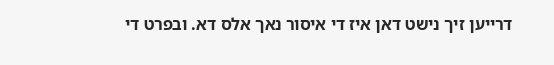דרייען זיך נישט דאן איז די איסור נאך אלס דא. ובפרט די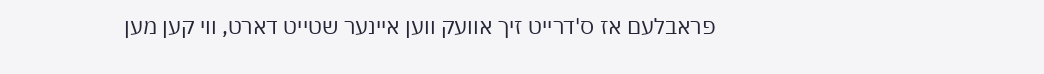פראבלעם אז ס'דרייט זיך אוועק ווען איינער שטייט דארט, ווי קען מען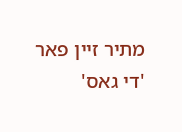מתיר זיין פאר 'די גאס'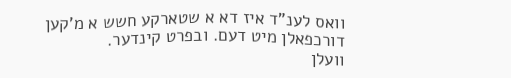וואס לענ"ד איז דא א שטארקע חשש א מ'קען דורכפאלן מיט דעם. ובפרט קינדער.
וועלן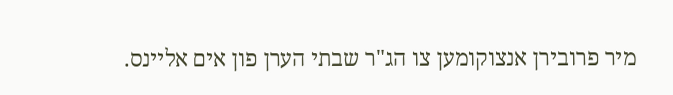מיר פרובירן אנצוקומען צו הג"ר שבתי הערן פון אים אליינס.